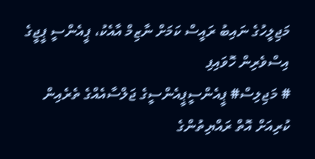މަޖިލީހުގެ ނައިބު ރައީސް ކަމަށް ނާޒިމް އާއެކު، ޕީއެންސީ ޕީޖީގެ އިސްވެރިން ހޮވައިފި
# މަޖިލިސް# ޕީއެންސީޕީއެންސީގެ ޖަލްސާއެއްގެ ތެރެއިން
ކުރިއަށް އޮތް ރައްޔިތުންގެ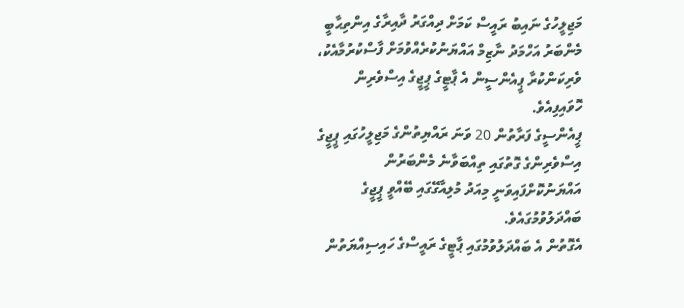މަޖިލީހުގެ ނައިބު ރައީސް ކަމަށް ދިއްގަރު ދާއިރާގެ އިންތިޙާބީ މެންބަރު އަހްމަދު ނާޒިމް އައްޔަނުކުރެއްވުމަށް ފާސްކުރުމާއެކު، ވެރިކަންކުރާ ޕީއެންސީން އެ ޕާޓީގެ ޕީޖީގެ އިސްވެރިން ހޮވައިފިއެވެ.
ޕީއެންސީގެ ފަރާތުން 20 ވަނަ ރައްޔިތުންގެ މަޖިލީހުގައި ޕީޖީގެ އިސްވެރިންގެ ގޮތުގައި ތިއްބަވާނެ މެންބަރުން އައްޔަނުކޮށްފައިވަނީ މިއަދު މުލިއާގޭގައި ބޭއްވީ ޕީޖީގެ ބައްދަލުވުމުގައެވެ.
އެގޮތުން އެ ބައްދަލުވުމުގައި ޕާޓީގެ ރައީސްގެ ހައިސިއްޔަތުން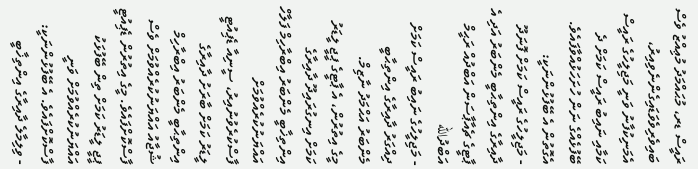ރައީސް ޑރ، މުޙައްމަދު މުޢިއްޒު ވެސް ބައިވެރިވެވަޑައިގެންނެވިއިރު، އެމަނިކުފާނު ވަނީ މަޖިލީހުގެ ރައީސް ކަމާއި ނައިބު ރައީސް ކަމަށް ދެ ބޭފުޅެއްގެ ނަން ހުށަހަޅުއްވާފައެވެ. އެގޮތުން އެ ބޭފުޅުންނަކީ:
- މަޖިލީހުގެ ރައީސް ކަމަށް ފޮނަދޫ ދާއިރާގެ އިންތިޙާބީ މެންބަރު އަދި އެ ޕާޓީގެ ޗެއާޕާސަން އަބްދުއް ރަޙީމް އަބްދުالله
- މަޖިލީހުގެ ނައިބު ރައީސް ކަމަށް ދިއްގަރު ދާއިރާގެ އިންތިޙާބީ މެންބަރު އަޙްމަދު ނާޒިމް.
މީގެ އިތުރުން، އެ ޕާޓީގެ ޕީޖީ ލީޑަރު ކަމަށް އިނގުރައިދޫ ދާއިރާގެ އިންތިޚާބީ މެންބަރު އިބްރާހިމް ފަލާހް އައްޔަނުކުރެއްވުމަށް ފާސްކުރެވުނުއިރު، ސީނިއާ ޑެޕިއުޓީ ލީޑަރު ކަމަށް ބާރަށު ދާއިރާގެ އިންތިޙާބީ މެންބަރު އިބްރާހިމް ޝުޖާއު އައްޔަނުކުރެއްވުމަށް ވެސް ފާސްކޮށްފައެވެ. މީގެ އިތުރުން ޑެޕިއުޓީ ޕީޖީ ލީޑަރު ކަމަށް ތިން ބޭފުޅަކު އައްޔަނުކުރެއްވުމަށް ވަނީ ފާސްކޮށްފައެވެ. އެ ބޭފުޅުންނަކީ:
- ވިލިމާލެ ދާއިރާގެ އިންތިޚާބީ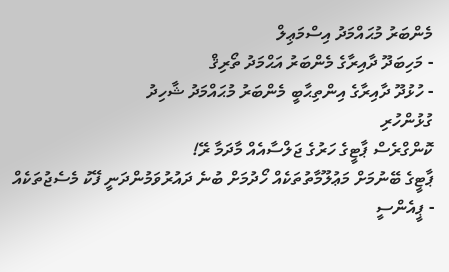މެންބަރު މުޙައްމަދު އިސްމަޢިލް
- މަހިބަދޫ ދާއިރާގެ މެންބަރު އަޙްމަދު ތޯރިޤް
- ހުޅުދޫ ދާއިރާގެ އިންތިޙާބީ މެންބަރު މުޙައްމަދު ޝާހިދު
ގުޅުންހުރި
ކޮންގްރެސް ޕާޓީގެ ހަރުގެ ޖަލްސާއެއް މާދަމާ ރޭ!
ޕާޓީގެ ބޭނުމަށް މަޢުލޫމާތުތަކެއް ހޯދުމަށް ބުނެ ދައުރުވަމުންދަނީ ފޭކު މެސެޖުތަކެއް - ޕީއެންސީ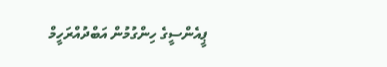ޕީއެންސީގެ ހިންގުމުން އަބްދުއްރަހީމް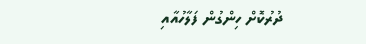ދުރުކޮށް ހިންގުން ފަލާހުއާއި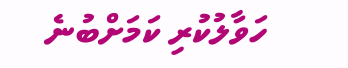ހަވާލުކުރި ކަމަށްބުނެ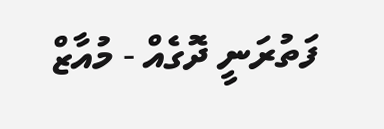ފަތުރަނީ ދޮގެއް - މުއާޒް